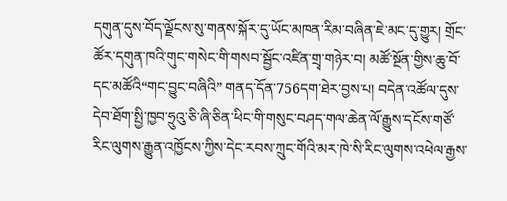དགུན་དུས་བོད་ལྗོངས་སུ་གནས་སྐོར་དུ་ཡོང་མཁན་རིམ་བཞིན་ཇེ་མང་དུ་གྱུར། གྲོང་ཚོར་དགུན་ཁའི་གུང་གསེང་གི་གསབ་སྦྱོང་འཛིན་གྲྭ་གཉེར་བ། མཚོ་སྔོན་གྱིས་ཆུ་བོ་དང་མཚོའི“གང་བྱུང་བཞིའི” གནད་དོན་756དག་ཐེར་བྱས་པ། བདེན་འཚོལ་དུས་དེབ་ཐོག་སྤྱི་ཁྱབ་ཧྲུའུ་ཅི་ཞི་ཅིན་ཕིང་གི་གསུང་བཤད་གལ་ཆེན་ལོ་རྒྱུས་དངོས་གཙོ་རིང་ལུགས་རྒྱུན་འཁྱོངས་ཀྱིས་དེང་རབས་ཀྲུང་གོའི་མར་ཁེ་སི་རིང་ལུགས་འཕེལ་རྒྱས་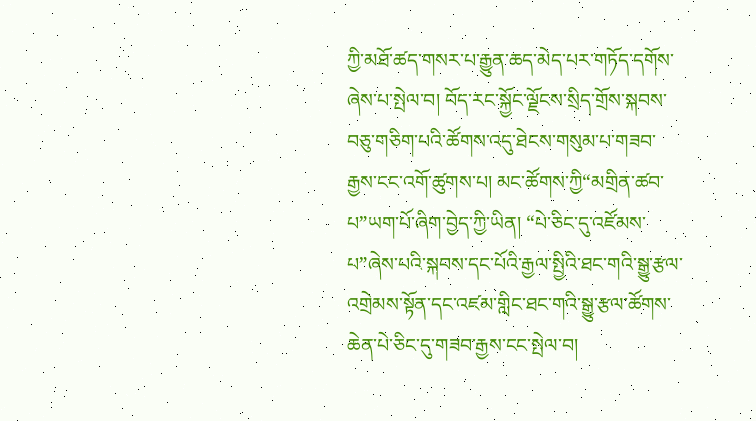ཀྱི་མཐོ་ཚད་གསར་པ་རྒྱུན་ཆད་མེད་པར་གཏོད་དགོས་ཞེས་པ་སྤེལ་བ། བོད་རང་སྐྱོང་ལྗོངས་སྲིད་གྲོས་སྐབས་བཅུ་གཅིག་པའི་ཚོགས་འདུ་ཐེངས་གསུམ་པ་གཟབ་རྒྱས་ངང་འགོ་ཚུགས་པ། མང་ཚོགས་ཀྱི“མགྲིན་ཚབ་པ”ཡག་པོ་ཞིག་བྱེད་ཀྱི་ཡིན། “པེ་ཅིང་དུ་འཛོམས་པ”ཞེས་པའི་སྐབས་དང་པོའི་རྒྱལ་སྤྱིའི་ཐང་གའི་སྒྱུ་རྩལ་འགྲེམས་སྟོན་དང་འཛམ་གླིང་ཐང་གའི་སྒྱུ་རྩལ་ཚོགས་ཆེན་པེ་ཅིང་དུ་གཟབ་རྒྱས་ངང་སྤེལ་བ།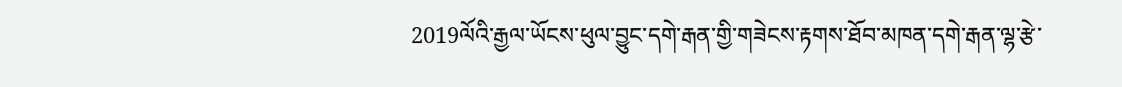2019ལོའི་རྒྱལ་ཡོངས་ཕུལ་བྱུང་དགེ་རྒན་གྱི་གཟེངས་རྟགས་ཐོབ་མཁན་དགེ་རྒན་ལྷ་རྩེ་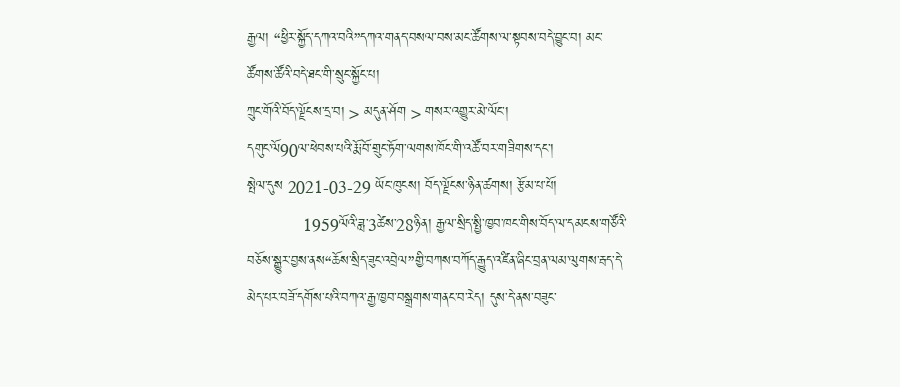རྒྱལ། “ཕྱིར་སྐྱོད་དཀའ་བའི”དཀའ་གནད་བསལ་བས་མང་ཚོགས་ལ་སྟབས་བདེ་བྱུང་བ། མང་ཚོགས་ཚོའི་བདེ་ཐང་གི་སྲུང་སྐྱོང་པ།
ཀྲུང་གོའི་བོད་ལྗོངས་དྲ་བ། > མདུན་ཤོག > གསར་འགྱུར་མེ་ལོང་།
དགུང་ལོ90ལ་ཕེབས་པའི་རྨོ་བོ་གྲུང་ཏོག་ལགས་ཁོང་གི་འཚོ་བར་གཟིགས་དང་།
སྤེལ་དུས 2021-03-29 ཡོང་ཁུངས། བོད་ལྗོངས་ཉིན་ཚགས། རྩོམ་པ་པོ།
            1959ལོའི་ཟླ་3ཚེས་28ཉིན། རྒྱལ་སྲིད་སྤྱི་ཁྱབ་ཁང་གིས་བོད་ལ་དམངས་གཙོའི་བཅོས་སྒྱུར་བྱས་ནས“ཆོས་སྲིད་ཟུང་འབྲེལ”གྱི་བཀས་བཀོད་རྒྱུད་འཛིན་ཞིང་བྲན་ལམ་ལུགས་རྦད་དེ་མེད་པར་བཟོ་དགོས་པའི་བཀའ་རྒྱ་ཁྱབ་བསྒྲགས་གནང་བ་རེད། དུས་དེ་ནས་བཟུང་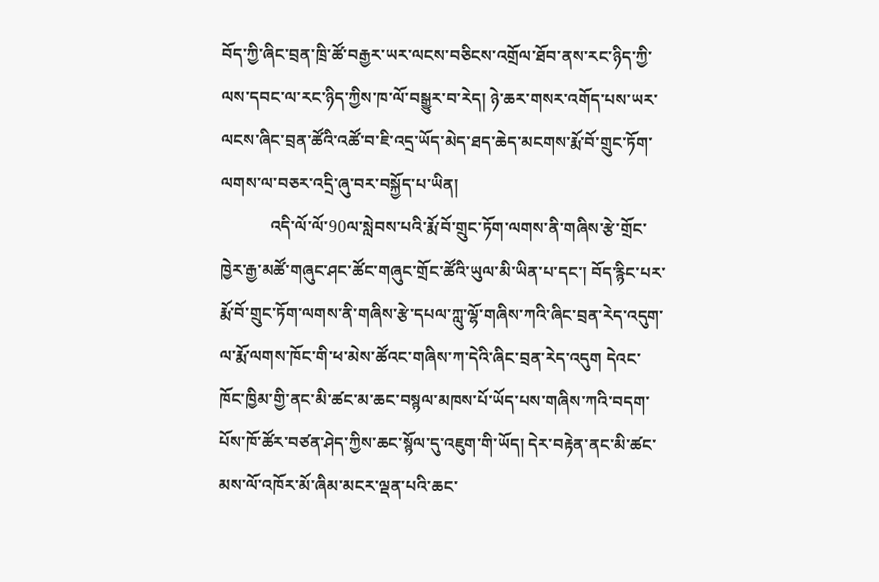བོད་ཀྱི་ཞིང་བྲན་ཁྲི་ཚོ་བརྒྱར་ཡར་ལངས་བཅིངས་འགྲོལ་ཐོབ་ནས་རང་ཉིད་ཀྱི་ལས་དབང་ལ་རང་ཉིད་ཀྱིས་ཁ་ལོ་བསྒྱུར་བ་རེད། ཉེ་ཆར་གསར་འགོད་པས་ཡར་ལངས་ཞིང་བྲན་ཚོའི་འཚོ་བ་ཇི་འདྲ་ཡོད་མེད་ཐད་ཆེད་མངགས་རྨོ་བོ་གྲུང་ཏོག་ལགས་ལ་བཅར་འདྲི་ཞུ་བར་བསྐྱོད་པ་ཡིན།
            འདི་ལོ་ལོ་90ལ་སླེབས་པའི་རྨོ་བོ་གྲུང་ཏོག་ལགས་ནི་གཞིས་རྩེ་གྲོང་ཁྱེར་རྒྱ་མཚོ་གཞུང་ཤང་ཚོང་གཞུང་གྲོང་ཚོའི་ཡུལ་མི་ཡིན་པ་དང་། བོད་རྙིང་པར་རྨོ་བོ་གྲུང་ཏོག་ལགས་ནི་གཞིས་རྩེ་དཔལ་ཀླུ་ལྷོ་གཞིས་ཀའི་ཞིང་བྲན་རེད་འདུག་ལ་རྨོ་ལགས་ཁོང་གི་ཕ་མེས་ཚོའང་གཞིས་ཀ་དེའི་ཞིང་བྲན་རེད་འདུག དེའང་ཁོང་ཁྱིམ་གྱི་ནང་མི་ཚང་མ་ཆང་བསྙལ་མཁས་པོ་ཡོད་པས་གཞིས་ཀའི་བདག་པོས་ཁོ་ཚོར་བཙན་ཤེད་ཀྱིས་ཆང་སྙོལ་དུ་འཇུག་གི་ཡོད། དེར་བརྟེན་ནང་མི་ཚང་མས་ལོ་འཁོར་མོ་ཞིམ་མངར་ལྡན་པའི་ཆང་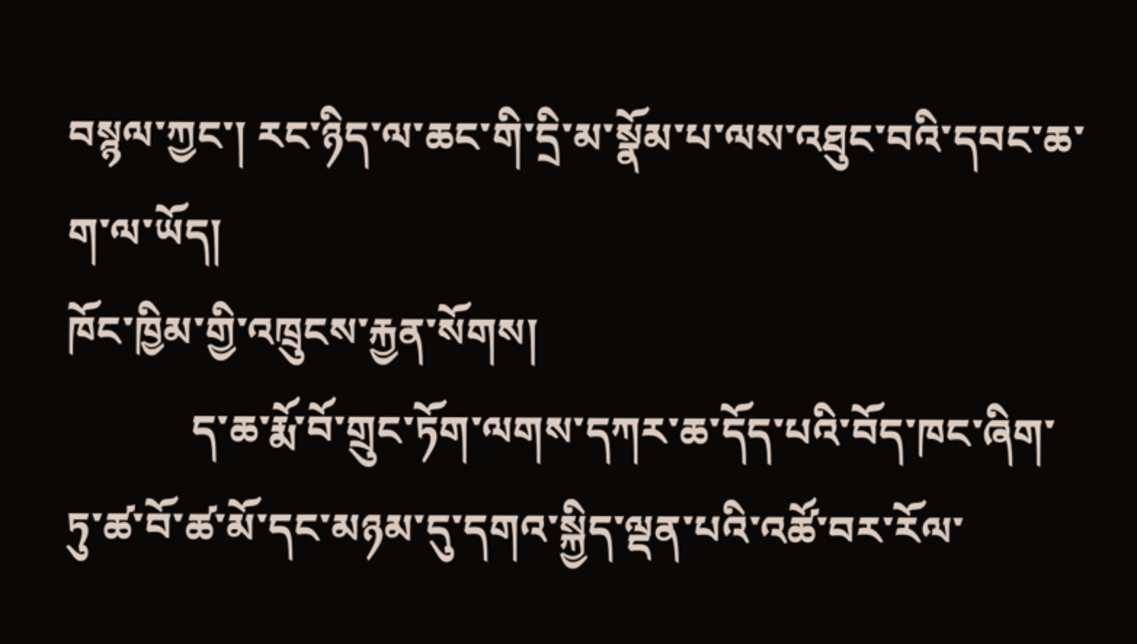བསྙལ་ཀྱང་། རང་ཉིད་ལ་ཆང་གི་དྲི་མ་སྣོམ་པ་ལས་འཐུང་བའི་དབང་ཆ་ག་ལ་ཡོད།
ཁོང་ཁྱིམ་གྱི་འཁྲུངས་རྐྱན་སོགས།
            ད་ཆ་རྨོ་བོ་གྲུང་ཏོག་ལགས་དཀར་ཆ་དོད་པའི་བོད་ཁང་ཞིག་ཏུ་ཚ་བོ་ཚ་མོ་དང་མཉམ་དུ་དགའ་སྐྱིད་ལྡན་པའི་འཚོ་བར་རོལ་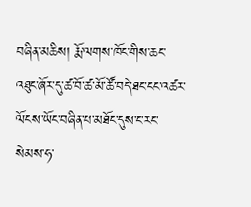བཞིན་མཆིས། རྨོ་ལགས་ཁོང་གིས་ཆང་འཐུང་ཞོར་དུ་ཚ་བོ་ཚ་མོ་ཚོ་བདེ་ཐང་ངང་འཚར་ལོངས་ཡོང་བཞིན་པ་མཐོང་དུས་ང་རང་སེམས་ཧ་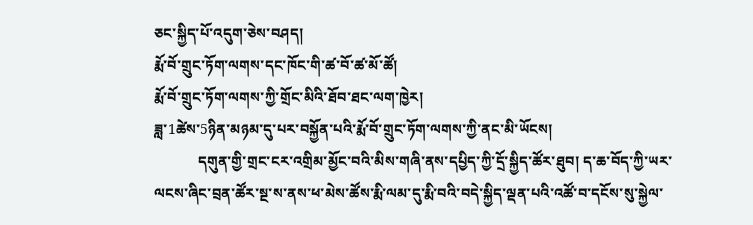ཅང་སྐྱིད་པོ་འདུག་ཅེས་བཤད།
རྨོ་བོ་གྲུང་ཏོག་ལགས་དང་ཁོང་གི་ཚ་བོ་ཚ་མོ་ཚོ།
རྨོ་བོ་གྲུང་ཏོག་ལགས་ཀྱི་གྲོང་མིའི་ཐོབ་ཐང་ལག་ཁྱེར།
ཟླ་1ཚེས་5ཉིན་མཉམ་དུ་པར་བསྐྱོན་པའི་རྨོ་བོ་གྲུང་ཏོག་ལགས་ཀྱི་ནང་མི་ཡོངས།
            དགུན་གྱི་གྲང་ངར་འགྲིམ་མྱོང་བའི་མིས་གཞི་ནས་དཔྱིད་ཀྱི་དྲོ་སྐྱིད་ཚོར་ཐུབ། ད་ཆ་བོད་ཀྱི་ཡར་ལངས་ཞིང་བྲན་ཚོར་སྔ་ས་ནས་ཕ་མེས་ཚོས་རྨི་ལམ་དུ་རྨི་བའི་བདེ་སྐྱིད་ལྡན་པའི་འཚོ་བ་དངོས་སུ་སྐྱེལ་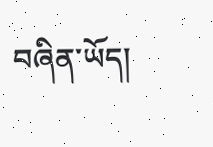བཞིན་ཡོད།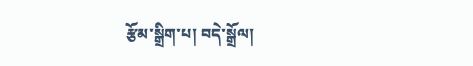རྩོམ་སྒྲིག་པ། བདེ་སྒྲོལ།